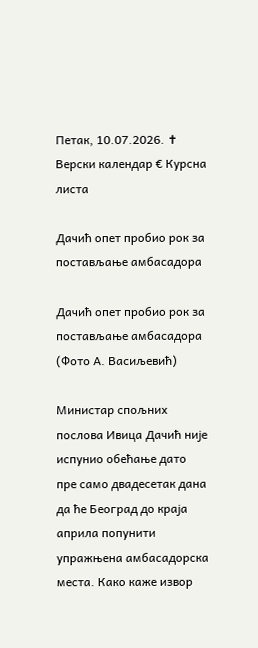Петак, 10.07.2026. ✝ Верски календар € Курсна листа

Дачић опет пробио рок за постављање амбасадора

Дачић опет пробио рок за постављање амбасадора
(Фото А. Васиљевић)

Министар спољних послова Ивица Дачић није испунио обећање дато пре само двадесетак дана да ће Београд до краја априла попунити упражњена амбасадорска места. Како каже извор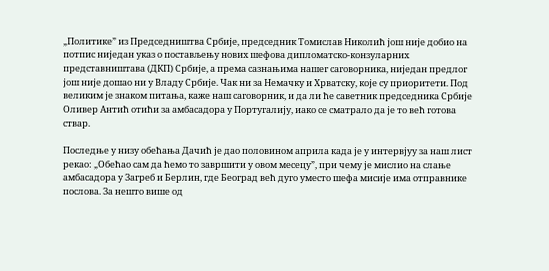„Политике” из Председништва Србије, председник Томислав Николић још није добио на потпис ниједан указ о постављењу нових шефова дипломатско-конзуларних представништава (ДКП) Србије, а према сазнањима нашег саговорника, ниједан предлог још није дошао ни у Владу Србије. Чак ни за Немачку и Хрватску, које су приоритети. Под великим је знаком питања, каже наш саговорник, и да ли ће саветник председника Србије Оливер Антић отићи за амбасадора у Португалију, иако се сматрало да је то већ готова ствар.

Последње у низу обећања Дачић је дао половином априла када је у интервјуу за наш лист рекао: „Обећао сам да ћемо то завршити у овом месецу”, при чему је мислио на слање амбасадора у Загреб и Берлин, где Београд већ дуго уместо шефа мисије има отправнике послова. За нешто више од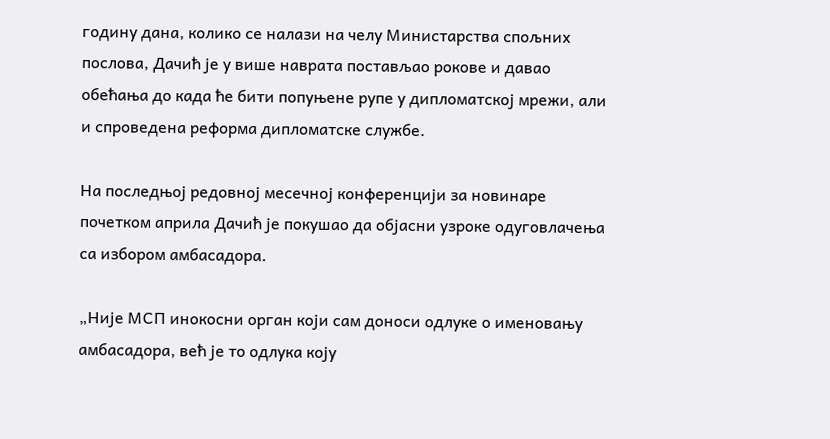годину дана, колико се налази на челу Министарства спољних послова, Дачић је у више наврата постављао рокове и давао обећања до када ће бити попуњене рупе у дипломатској мрежи, али и спроведена реформа дипломатске службе.

На последњој редовној месечној конференцији за новинаре почетком априла Дачић је покушао да објасни узроке одуговлачења са избором амбасадора.

„Није МСП инокосни орган који сам доноси одлуке о именовању амбасадора, већ је то одлука коју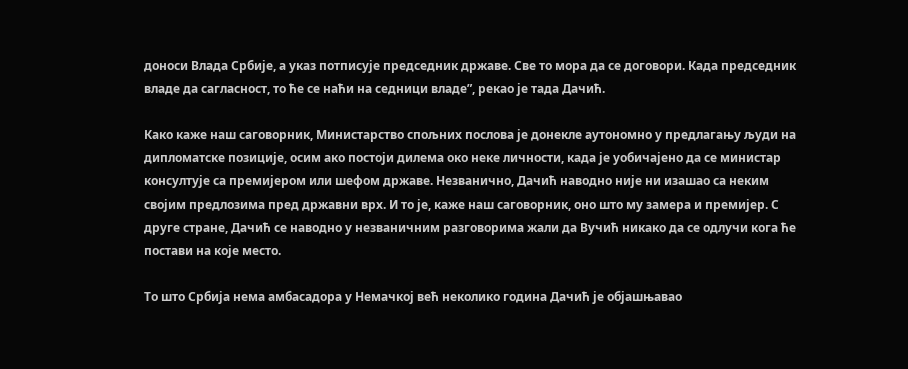доноси Влада Србије, а указ потписује председник државе. Све то мора да се договори. Када председник владе да сагласност, то ће се наћи на седници владе”, рекао је тада Дачић.

Како каже наш саговорник, Министарство спољних послова је донекле аутономно у предлагању људи на дипломатске позиције, осим ако постоји дилема око неке личности, када је уобичајено да се министар консултује са премијером или шефом државе. Незванично, Дачић наводно није ни изашао са неким својим предлозима пред државни врх. И то је, каже наш саговорник, оно што му замера и премијер. С друге стране, Дачић се наводно у незваничним разговорима жали да Вучић никако да се одлучи кога ће постави на које место.

То што Србија нема амбасадора у Немачкој већ неколико година Дачић је објашњавао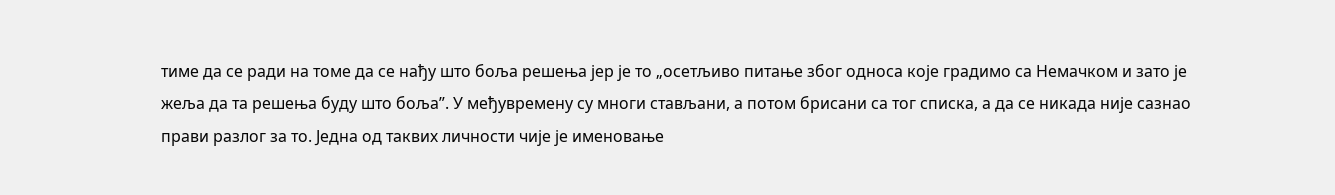тиме да се ради на томе да се нађу што боља решења јер је то „осетљиво питање због односа које градимо са Немачком и зато је жеља да та решења буду што боља”. У међувремену су многи стављани, а потом брисани са тог списка, а да се никада није сазнао прави разлог за то. Једна од таквих личности чије је именовање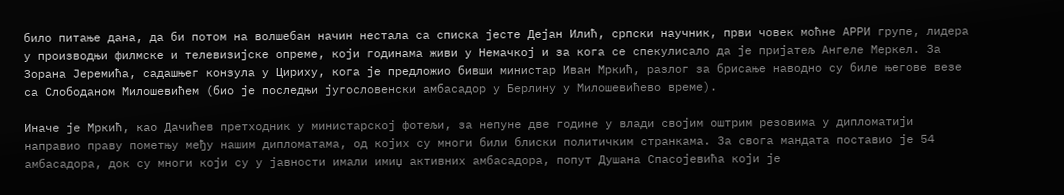било питање дана, да би потом на волшебан начин нестала са списка јесте Дејан Илић, српски научник, први човек моћне АРРИ групе, лидера у производњи филмске и телевизијске опреме, који годинама живи у Немачкој и за кога се спекулисало да је пријатељ Ангеле Меркел. За Зорана Јеремића, садашњег конзула у Цириху, кога је предложио бивши министар Иван Мркић, разлог за брисање наводно су биле његове везе са Слободаном Милошевићем (био је последњи југословенски амбасадор у Берлину у Милошевићево време).

Иначе је Мркић, као Дачићев претходник у министарској фотељи, за непуне две године у влади својим оштрим резовима у дипломатији направио праву пометњу међу нашим дипломатама, од којих су многи били блиски политичким странкама. За свога мандата поставио је 54 амбасадора, док су многи који су у јавности имали имиџ активних амбасадора, попут Душана Спасојевића који је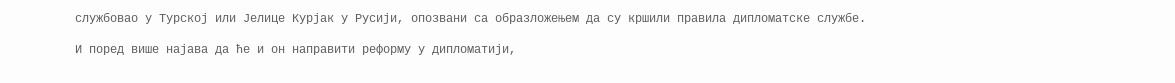службовао у Турској или Јелице Курјак у Русији, опозвани са образложењем да су кршили правила дипломатске службе.

И поред више најава да ће и он направити реформу у дипломатији,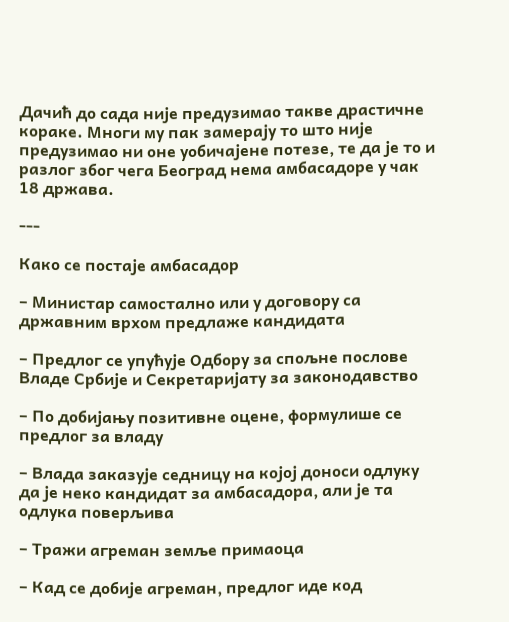Дачић до сада није предузимао такве драстичне кораке. Многи му пак замерају то што није предузимао ни оне уобичајене потезе, те да је то и разлог због чега Београд нема амбасадоре у чак 18 држава.

---

Како се постаје амбасадор

– Министар самостално или у договору са државним врхом предлаже кандидата

– Предлог се упућује Одбору за спољне послове Владе Србије и Секретаријату за законодавство

– По добијању позитивне оцене, формулише се предлог за владу

– Влада заказује седницу на којој доноси одлуку да је неко кандидат за амбасадора, али је та одлука поверљива

– Тражи агреман земље примаоца

– Кад се добије агреман, предлог иде код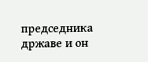председника државе и он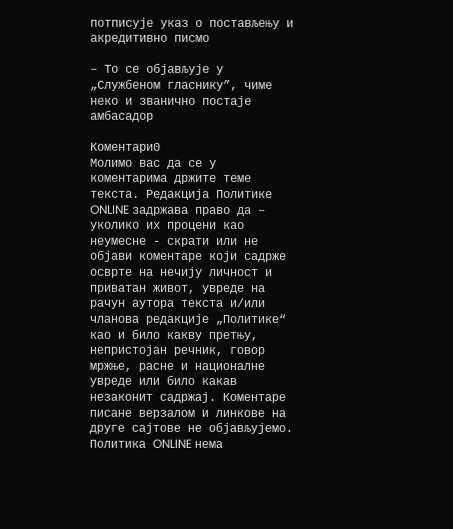потписује указ о постављењу и акредитивно писмо

– То се објављује у „Службеном гласнику”, чиме неко и званично постаје амбасадор

Коментари0
Молимо вас да се у коментарима држите теме текста. Редакција Политике ONLINE задржава право да – уколико их процени као неумесне - скрати или не објави коментаре који садрже осврте на нечију личност и приватан живот, увреде на рачун аутора текста и/или чланова редакције „Политике“ као и било какву претњу, непристојан речник, говор мржње, расне и националне увреде или било какав незаконит садржај. Коментаре писане верзалом и линкове на друге сајтове не објављујемо. Политика ONLINE нема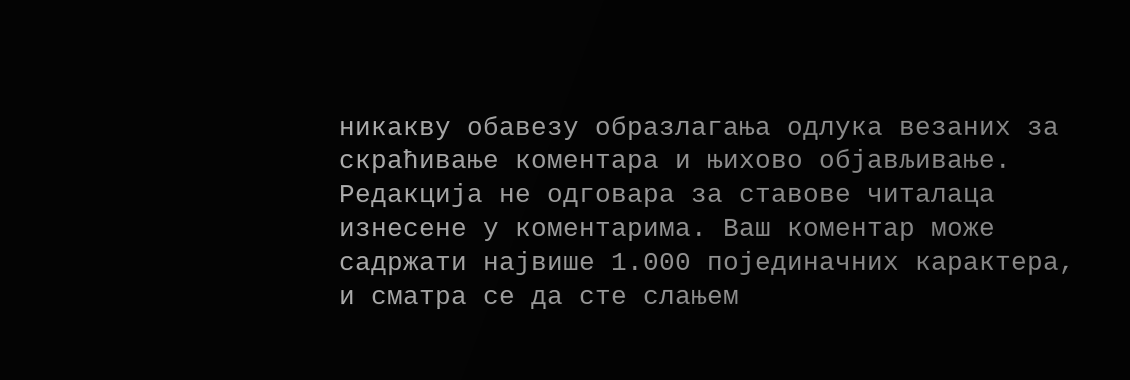никакву обавезу образлагања одлука везаних за скраћивање коментара и њихово објављивање. Редакција не одговара за ставове читалаца изнесене у коментарима. Ваш коментар може садржати највише 1.000 појединачних карактера, и сматра се да сте слањем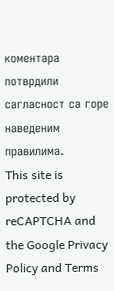коментара потврдили сагласност са горе наведеним правилима.
This site is protected by reCAPTCHA and the Google Privacy Policy and Terms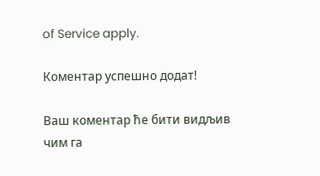of Service apply.

Комeнтар успeшно додат!

Ваш комeнтар ћe бити видљив чим га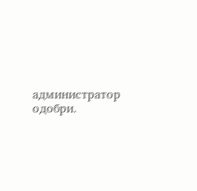администратор одобри.